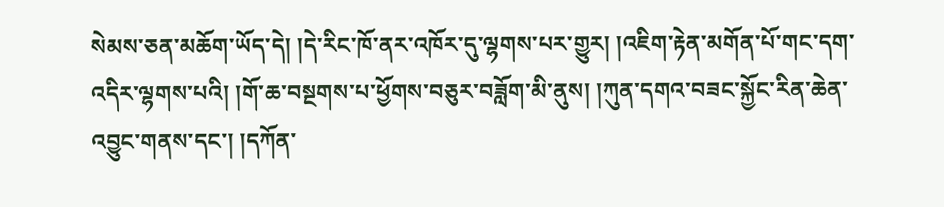སེམས་ཅན་མཆོག་ཡོད་དེ། །དེ་རིང་ཁོ་ནར་འཁོར་དུ་ལྷགས་པར་གྱུར། །འཇིག་རྟེན་མགོན་པོ་གང་དག་འདིར་ལྷགས་པའི། །གོ་ཆ་བསྔགས་པ་ཕྱོགས་བཅུར་བཟློག་མི་ནུས། །ཀུན་དགའ་བཟང་སྐྱོང་རིན་ཆེན་འབྱུང་གནས་དང་། །དཀོན་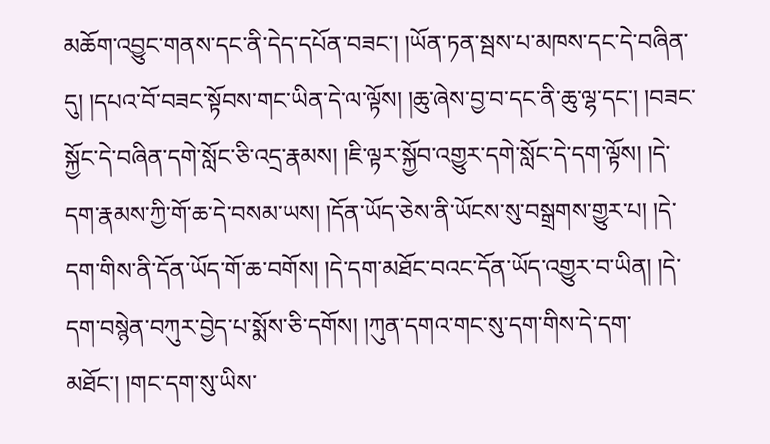མཆོག་འབྱུང་གནས་དང་ནི་དེད་དཔོན་བཟང་། །ཡོན་ཏན་སྦས་པ་མཁས་དང་དེ་བཞིན་དུ། །དཔའ་བོ་བཟང་སྟོབས་གང་ཡིན་དེ་ལ་ལྟོས། །ཆུ་ཞེས་བྱ་བ་དང་ནི་ཆུ་ལྷ་དང་། །བཟང་སྐྱོང་དེ་བཞིན་དགེ་སློང་ཅི་འདྲ་རྣམས། །ཇི་ལྟར་སྐྱོབ་འགྱུར་དགེ་སློང་དེ་དག་ལྟོས། །དེ་དག་རྣམས་ཀྱི་གོ་ཆ་དེ་བསམ་ཡས། །དོན་ཡོད་ཅེས་ནི་ཡོངས་སུ་བསྒྲགས་གྱུར་པ། །དེ་དག་གིས་ནི་དོན་ཡོད་གོ་ཆ་བགོས། །དེ་དག་མཐོང་བའང་དོན་ཡོད་འགྱུར་བ་ཡིན། །དེ་དག་བསྙེན་བཀུར་བྱེད་པ་སྨོས་ཅི་དགོས། །ཀུན་དགའ་གང་སུ་དག་གིས་དེ་དག་མཐོང་། །གང་དག་སུ་ཡིས་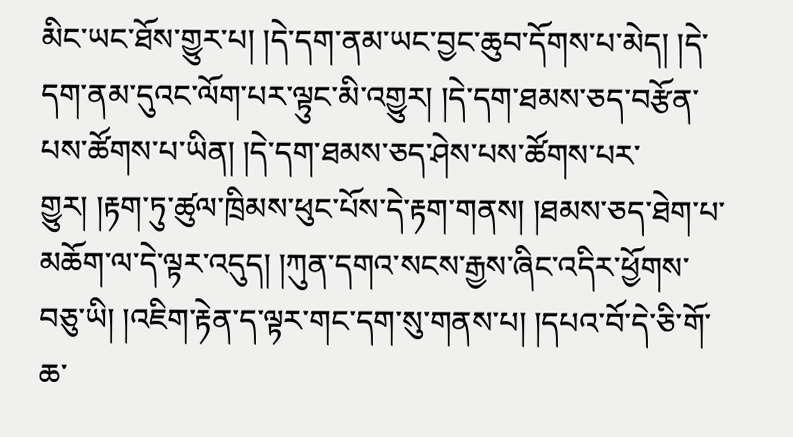མིང་ཡང་ཐོས་གྱུར་པ། །དེ་དག་ནམ་ཡང་བྱང་ཆུབ་དོགས་པ་མེད། །དེ་དག་ནམ་དུའང་ལོག་པར་ལྟུང་མི་འགྱུར། །དེ་དག་ཐམས་ཅད་བརྩོན་པས་ཚོགས་པ་ཡིན། །དེ་དག་ཐམས་ཅད་ཤེས་པས་ཚོགས་པར་གྱུར། །རྟག་ཏུ་ཚུལ་ཁྲིམས་ཕུང་པོས་དེ་རྟག་གནས། །ཐམས་ཅད་ཐེག་པ་མཆོག་ལ་དེ་ལྟར་འདུད། །ཀུན་དགའ་སངས་རྒྱས་ཞིང་འདིར་ཕྱོགས་བཅུ་ཡི། །འཇིག་རྟེན་ད་ལྟར་གང་དག་སུ་གནས་པ། །དཔའ་བོ་དེ་ཅི་གོ་ཆ་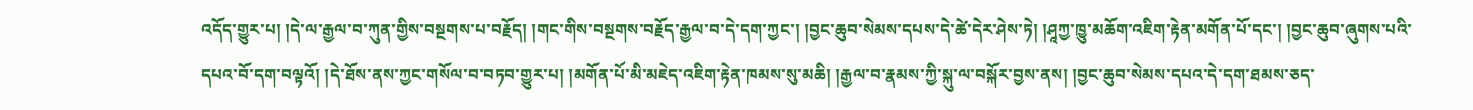འདོད་གྱུར་པ། །དེ་ལ་རྒྱལ་བ་ཀུན་གྱིས་བསྔགས་པ་བརྗོད། །གང་གིས་བསྔགས་བརྗོད་རྒྱལ་བ་དེ་དག་ཀྱང་། །བྱང་ཆུབ་སེམས་དཔས་དེ་ཚེ་དེར་ཤེས་ཏེ། །ཤཱཀྱ་ཁྱུ་མཆོག་འཇིག་རྟེན་མགོན་པོ་དང་། །བྱང་ཆུབ་ཞུགས་པའི་དཔའ་བོ་དག་བལྟའོ། །དེ་ཐོས་ནས་ཀྱང་གསོལ་བ་བཏབ་གྱུར་པ། །མགོན་པོ་མི་མཇེད་འཇིག་རྟེན་ཁམས་སུ་མཆི། །རྒྱལ་བ་རྣམས་ཀྱི་སྐུ་ལ་བསྐོར་བྱས་ནས། །བྱང་ཆུབ་སེམས་དཔའ་དེ་དག་ཐམས་ཅད་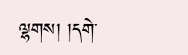ལྷགས། །དགེ་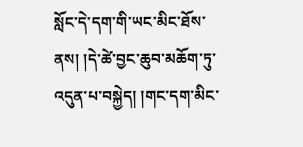སློང་དེ་དག་གི་ཡང་མིང་ཐོས་ནས། །དེ་ཚེ་བྱང་ཆུབ་མཆོག་ཏུ་འདུན་པ་བསྐྱེད། །གང་དག་མིང་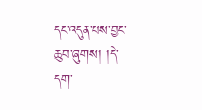དང་འདུན་པས་བྱང་ཆུབ་ཞུགས། །དེ་དག་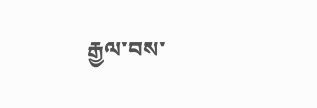རྒྱལ་བས་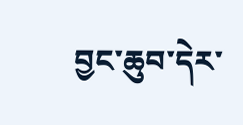བྱང་ཆུབ་དེར་